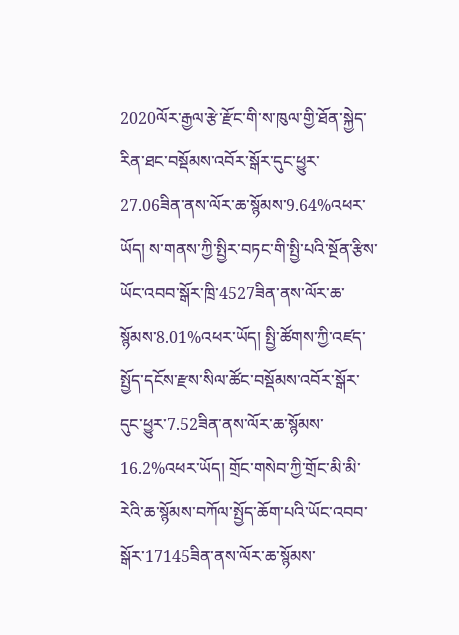2020ལོར་རྒྱལ་རྩེ་རྫོང་གི་ས་ཁུལ་གྱི་ཐོན་སྐྱེད་རིན་ཐང་བསྡོམས་འབོར་སྒོར་དུང་ཕྱུར་27.06ཟིན་ནས་ལོར་ཆ་སྙོམས་9.64%འཕར་ཡོད། ས་གནས་ཀྱི་སྤྱིར་བཏང་གི་སྤྱི་པའི་སྔོན་རྩིས་ཡོང་འབབ་སྒོར་ཁྲི་4527ཟིན་ནས་ལོར་ཆ་སྙོམས་8.01%འཕར་ཡོད། སྤྱི་ཚོགས་ཀྱི་འཛད་སྤྱོད་དངོས་རྫས་སིལ་ཚོང་བསྡོམས་འབོར་སྒོར་དུང་ཕྱུར་7.52ཟིན་ནས་ལོར་ཆ་སྙོམས་16.2%འཕར་ཡོད། གྲོང་གསེབ་ཀྱི་གྲོང་མི་མི་རེའི་ཆ་སྙོམས་བཀོལ་སྤྱོད་ཆོག་པའི་ཡོང་འབབ་སྒོར་17145ཟིན་ནས་ལོར་ཆ་སྙོམས་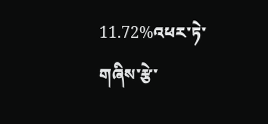11.72%འཕར་ཏེ་གཞིས་རྩེ་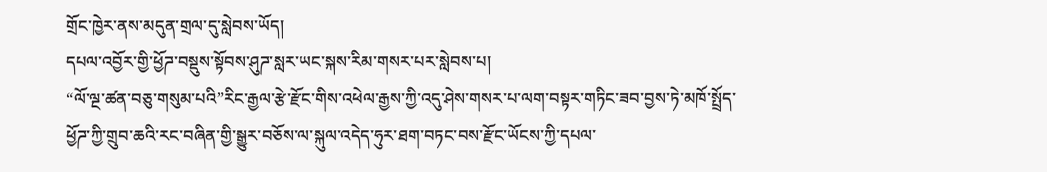གྲོང་ཁྱེར་ནས་མདུན་གྲལ་དུ་སླེབས་ཡོད།
དཔལ་འབྱོར་གྱི་ཕྱོཌ་བསྡུས་སྟོབས་ཤུཌ་སླར་ཡང་སྐས་རིམ་གསར་པར་སླེབས་པ།
“ལོ་ལྔ་ཚན་བཅུ་གསུམ་པའི”རིང་རྒྱལ་རྩེ་རྫོང་གིས་འཕེལ་རྒྱས་ཀྱི་འདུ་ཤེས་གསར་པ་ལག་བསྟར་གཏིང་ཟབ་བྱས་ཏེ་མཁོ་སྤྲོད་ཕྱོཌ་ཀྱི་གྲུབ་ཆའི་རང་བཞིན་གྱི་སྒྱུར་བཅོས་ལ་སྐུལ་འདེད་ཧུར་ཐག་བཏང་བས་རྫོང་ཡོངས་ཀྱི་དཔལ་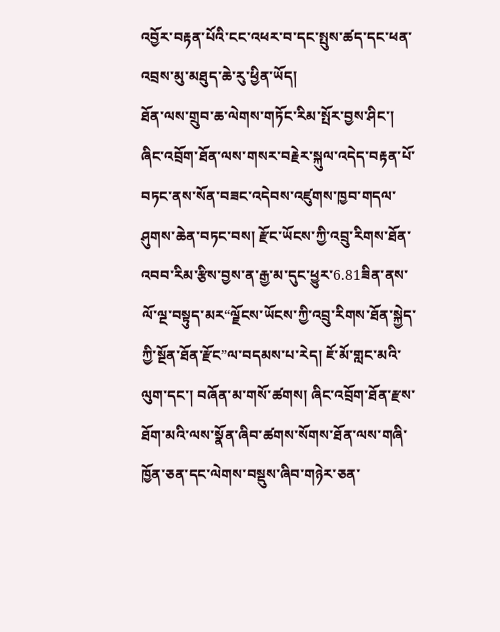འབྱོར་བརྟན་པོའི་ངང་འཕར་བ་དང་སྤུས་ཚད་དང་ཕན་འབྲས་མུ་མཐུད་ཆེ་རུ་ཕྱིན་ཡོད།
ཐོན་ལས་གྲུབ་ཆ་ལེགས་གཏོང་རིམ་སྤོར་བྱས་ཤིང་། ཞིང་འབྲོག་ཐོན་ལས་གསར་བརྗེར་སྐུལ་འདེད་བརྟན་པོ་བཏང་ནས་སོན་བཟང་འདེབས་འཛུགས་ཁྱབ་གདལ་ཤུགས་ཆེན་བཏང་བས། རྫོང་ཡོངས་ཀྱི་འབྲུ་རིགས་ཐོན་འབབ་རིམ་རྩིས་བྱས་ན་རྒྱ་མ་དུང་ཕྱུར་6.81ཟིན་ནས་ལོ་ལྔ་བསྟུད་མར“ལྗོངས་ཡོངས་ཀྱི་འབྲུ་རིགས་ཐོན་སྐྱེད་ཀྱི་སྔོན་ཐོན་རྫོང”ལ་བདམས་པ་རེད། ཇོ་མོ་གླང་མའི་ལུག་དང་། བཞོན་མ་གསོ་ཚགས། ཞིང་འབྲོག་ཐོན་རྫས་ཐོག་མའི་ལས་སྣོན་ཞིབ་ཚགས་སོགས་ཐོན་ལས་གཞི་ཁྱོན་ཅན་དང་ལེགས་བསྡུས་ཞིབ་གཉེར་ཅན་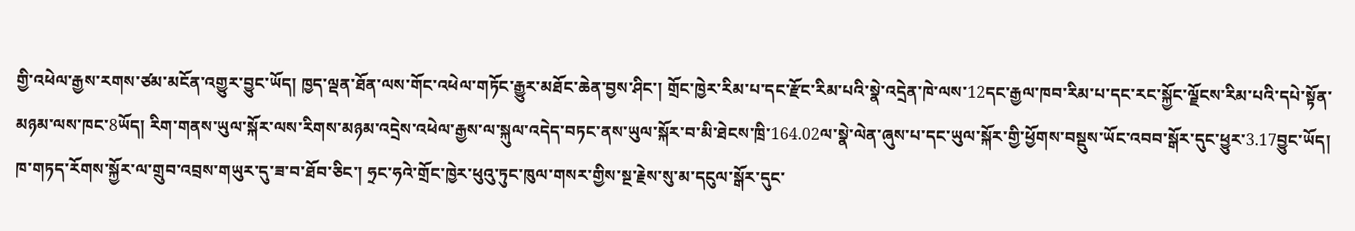གྱི་འཕེལ་རྒྱས་རགས་ཙམ་མངོན་འགྱུར་བྱུང་ཡོད། ཁྱད་ལྡན་ཐོན་ལས་གོང་འཕེལ་གཏོང་རྒྱུར་མཐོང་ཆེན་བྱས་ཤིང་། གྲོང་ཁྱེར་རིམ་པ་དང་རྫོང་རིམ་པའི་སྣེ་འདྲེན་ཁེ་ལས་12དང་རྒྱལ་ཁབ་རིམ་པ་དང་རང་སྐྱོང་ལྗོངས་རིམ་པའི་དཔེ་སྟོན་མཉམ་ལས་ཁང་8ཡོད། རིག་གནས་ཡུལ་སྐོར་ལས་རིགས་མཉམ་འདྲེས་འཕེལ་རྒྱས་ལ་སྐུལ་འདེད་བཏང་ནས་ཡུལ་སྐོར་བ་མི་ཐེངས་ཁྲི་164.02ལ་སྣེ་ལེན་ཞུས་པ་དང་ཡུལ་སྐོར་གྱི་ཕྱོགས་བསྡུས་ཡོང་འབབ་སྒོར་དུང་ཕྱུར་3.17བྱུང་ཡོད།
ཁ་གཏད་རོགས་སྐྱོར་ལ་གྲུབ་འབྲས་གཡུར་དུ་ཟ་བ་ཐོབ་ཅིང་། ཧྲང་ཧའེ་གྲོང་ཁྱེར་ཕུའུ་ཏུང་ཁུལ་གསར་གྱིས་སྔ་རྗེས་སུ་མ་དངུལ་སྒོར་དུང་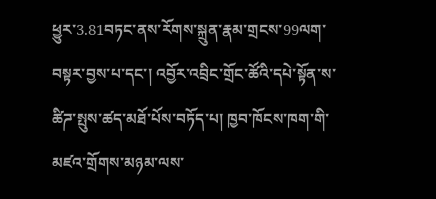ཕྱུར་3.81བཏང་ནས་རོགས་སྐྲུན་རྣམ་གྲངས་99ལག་བསྟར་བྱས་པ་དང་། འབྱོར་འབྲིང་གྲོང་ཚོའི་དཔེ་སྟོན་ས་ཚིཌ་སྤུས་ཚད་མཐོ་པོས་བཏོད་པ། ཁྱབ་ཁོངས་ཁག་གི་མཛའ་གྲོགས་མཉམ་ལས་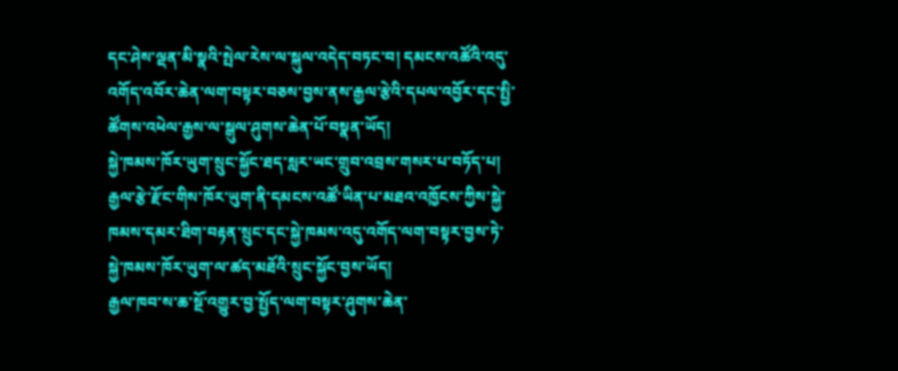དང་ཤེས་ལྡན་མི་སྣའི་སྤེལ་རེས་ལ་སྐུལ་འདེད་བཏང་བ། དམངས་འཚོའི་འདུ་འགོད་འབོར་ཆེན་ལག་བསྟར་བཅས་བྱས་ནས་རྒྱལ་རྩེའི་དཔལ་འབྱོར་དང་སྤྱི་ཚོགས་འཕེལ་རྒྱས་ལ་སྒུལ་ཤུགས་ཆེན་པོ་བསྣན་ཡོད།
སྐྱེ་ཁམས་ཁོར་ཡུག་སྲུང་སྐྱོང་ཐད་སླར་ཡང་གྲུབ་འབྲས་གསར་པ་བཏོད་པ།
རྒྱལ་རྩེ་རྫོང་གིས་ཁོར་ཡུག་ནི་དམངས་འཚོ་ཡིན་པ་མཐའ་འཁྱོངས་ཀྱིས་སྐྱེ་ཁམས་དམར་ཐིག་བརྟན་སྲུང་དང་སྐྱེ་ཁམས་འདུ་འགོད་ལག་བསྟར་བྱས་ཏེ་སྐྱེ་ཁམས་ཁོར་ཡུག་ལ་ཚད་མཐོའི་སྲུང་སྐྱོང་བྱས་ཡོད།
རྒྱལ་ཁབ་ས་ཆ་སྔོ་འགྱུར་བྱ་སྤྱོད་ལག་བསྟར་ཤུགས་ཆེན་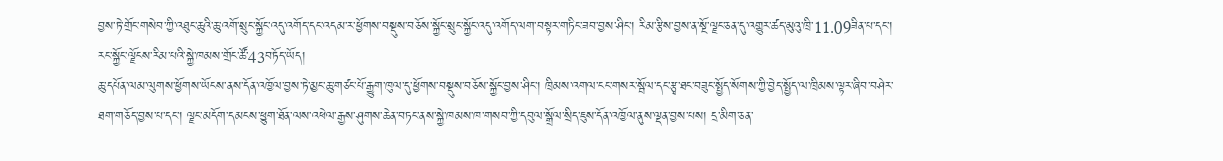བྱས་ཏེ་གྲོང་གསེབ་ཀྱི་འཐུང་ཆུའི་ཆུ་འགོ་སྲུང་སྐྱོང་འདུ་འགོད་དང་འདམ་ར་ཕྱོགས་བསྡུས་བཅོས་སྐྱོང་སྲུང་སྐྱོང་འདུ་འགོད་ལག་བསྟར་གཏིང་ཟབ་བྱས་ཤིང་། རིམ་རྩིས་བྱས་ན་སྔོ་ལྗང་ཅན་དུ་འགྱུར་ཚད་མུའུ་ཁྲི་11.09ཟིན་པ་དང་། རང་སྐྱོང་ལྗོངས་རིམ་པའི་སྐྱེ་ཁམས་གྲོང་ཚོ་43བཏོད་ཡོད།
ཆུ་དཔོན་ལམ་ལུགས་ཕྱོགས་ཡོངས་ནས་དོན་འཁྱོལ་བྱས་ཏེ་མྱང་ཆུ་གཙང་པོ་རྒྱུག་ཁུལ་དུ་ཕྱོགས་བསྡུས་བཅོས་སྐྱོང་བྱས་ཤིང་། ཁྲིམས་འགལ་ངང་གསར་སྦོལ་དང་རྩྭ་ཐང་བཟུང་སྤྱོད་སོགས་ཀྱི་བྱེད་སྤྱོད་ལ་ཁྲིམས་ལྟར་ཞིབ་བཤེར་ཐག་གཅོད་བྱས་པ་དང་། ལྗང་མདོག་དམངས་ཕྱུག་ཐོན་ལས་འཕེལ་རྒྱས་ཤུགས་ཆེན་བཏང་ནས་སྐྱེ་ཁམས་ཁ་གསབ་ཀྱི་དབུལ་སྒྲོལ་སྲིད་ཇུས་དོན་འཁྱོལ་ནུས་ལྡན་བྱས་པས། དྲ་མིག་ཅན་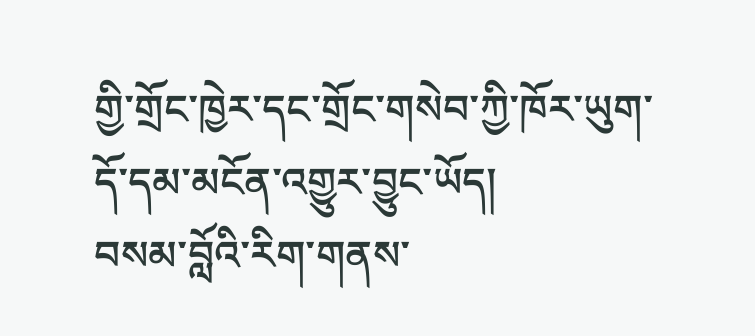གྱི་གྲོང་ཁྱེར་དང་གྲོང་གསེབ་ཀྱི་ཁོར་ཡུག་དོ་དམ་མངོན་འགྱུར་བྱུང་ཡོད།
བསམ་བློའི་རིག་གནས་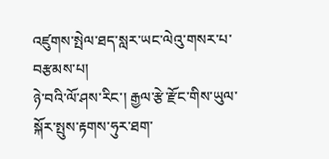འཛུགས་སྤེལ་ཐད་སླར་ཡང་ལེའུ་གསར་པ་བརྩམས་པ།
ཉེ་བའི་ལོ་ཤས་རིང་། རྒྱལ་རྩེ་རྫོང་གིས་ཡུལ་སྐོར་སྤུས་རྟགས་ཧུར་ཐག་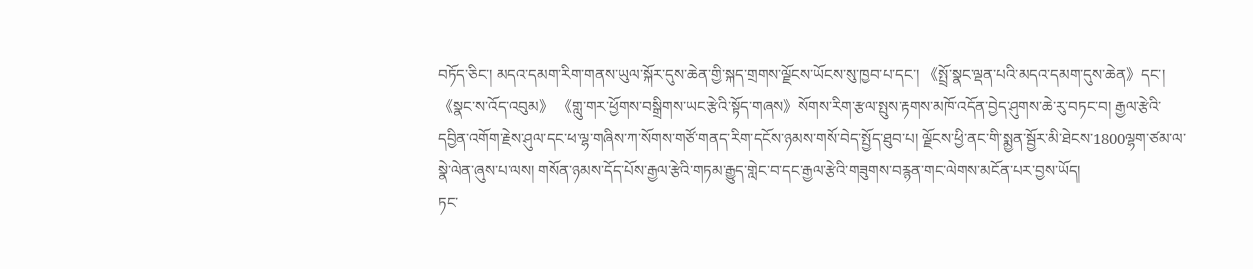བཏོད་ཅིང་། མདའ་དམག་རིག་གནས་ཡུལ་སྐོར་དུས་ཆེན་གྱི་སྐད་གྲགས་ལྗོངས་ཡོངས་སུ་ཁྱབ་པ་དང་། 《སྤྲོ་སྣང་ལྡན་པའི་མདའ་དམག་དུས་ཆེན》དང་། 《སྣང་ས་འོད་འབུམ》 《གླུ་གར་ཕྱོགས་བསྒྲིགས་ཡང་རྩེའི་སྟོད་གཞས》སོགས་རིག་རྩལ་སྤུས་རྟགས་མཁོ་འདོན་བྱེད་ཤུགས་ཆེ་རུ་བཏང་བ། རྒྱལ་རྩེའི་དབྱིན་འགོག་རྗེས་ཤུལ་དང་ཕ་ལྷ་གཞིས་ཀ་སོགས་གཙོ་གནད་རིག་དངོས་ཉམས་གསོ་བེད་སྤྱོད་ཐུབ་པ། ལྗོངས་ཕྱི་ནང་གི་སྨྱན་སྦྱོར་མི་ཐེངས་1800ལྷག་ཙམ་ལ་སྣེ་ལེན་ཞུས་པ་ལས། གསོན་ཉམས་དོད་པོས་རྒྱལ་རྩེའི་གཏམ་རྒྱུད་གླེང་བ་དང་རྒྱལ་རྩེའི་གཟུགས་བརྙན་གང་ལེགས་མངོན་པར་བྱས་ཡོད།
ཏང་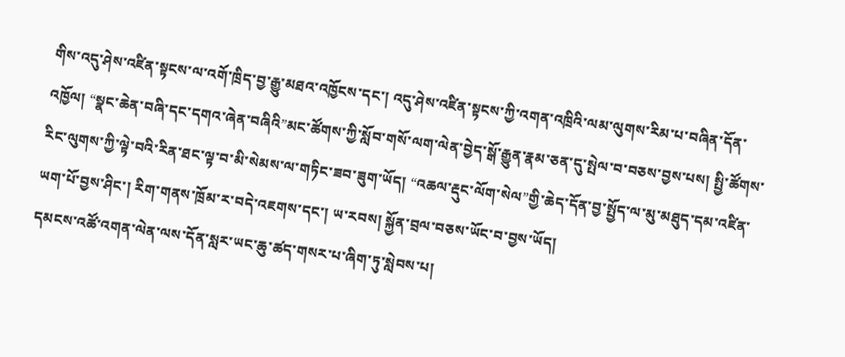གིས་འདུ་ཤེས་འཛིན་སྟངས་ལ་འགོ་ཁྲིད་བྱ་རྒྱུ་མཐའ་འཁྱོངས་དང་། འདུ་ཤེས་འཛིན་སྟངས་ཀྱི་འགན་འཁྲིའི་ལམ་ལུགས་རིམ་པ་བཞིན་དོན་འཁྱོལ། “སྣང་ཆེན་བཞི་དང་དགའ་ཞེན་བཞིའི”མང་ཚོགས་ཀྱི་སློབ་གསོ་ལག་ལེན་བྱེད་སྒོ་རྒྱུན་རྣམ་ཅན་དུ་སྤེལ་བ་བཅས་བྱས་པས། སྤྱི་ཚོགས་རིང་ལུགས་ཀྱི་ལྟེ་བའི་རིན་ཐང་ལྟ་བ་མི་སེམས་ལ་གཏིང་ཟབ་ཟུག་ཡོད། “འཆལ་རྡུང་ལོག་སེལ”གྱི་ཆེད་དོན་བྱ་སྤྱོད་ལ་མུ་མཐུད་དམ་འཛིན་ཡག་པོ་བྱས་ཤིང་། རིག་གནས་ཁྲོམ་ར་བདེ་འཇགས་དང་། ཡ་རབས། སྐྱོན་བྲལ་བཅས་ཡོང་བ་བྱས་ཡོད།
དམངས་འཚོ་འགན་ལེན་ལས་དོན་སླར་ཡང་ཆུ་ཚད་གསར་པ་ཞིག་ཏུ་སླེབས་པ།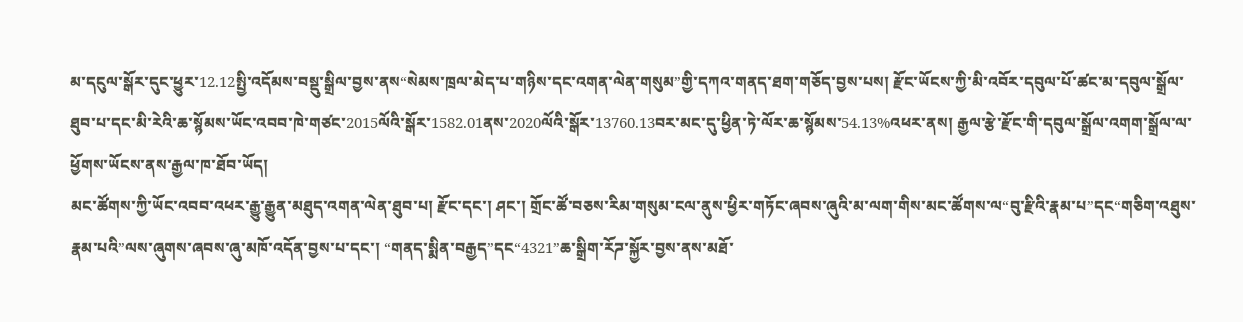མ་དངུལ་སྒོར་དུང་ཕྱུར་12.12སྤྱི་འདོམས་བསྡུ་སྒྲིལ་བྱས་ནས“སེམས་ཁྲལ་མེད་པ་གཉིས་དང་འགན་ལེན་གསུམ”གྱི་དཀའ་གནད་ཐག་གཅོད་བྱས་པས། རྫོང་ཡོངས་ཀྱི་མི་འབོར་དབུལ་པོ་ཚང་མ་དབུལ་སྒྲོལ་ཐུབ་པ་དང་མི་རེའི་ཆ་སྙོམས་ཡོང་འབབ་ཁེ་གཙང་2015ལོའི་སྒོར་1582.01ནས་2020ལོའི་སྒོར་13760.13བར་མང་དུ་ཕྱིན་ཏེ་ལོར་ཆ་སྙོམས་54.13%འཕར་ནས། རྒྱལ་རྩེ་རྫོང་གི་དབུལ་སྒྲོལ་འགག་སྒྲོལ་ལ་ཕྱོགས་ཡོངས་ནས་རྒྱལ་ཁ་ཐོབ་ཡོད།
མང་ཚོགས་ཀྱི་ཡོང་འབབ་འཕར་རྒྱུ་རྒྱུན་མཐུད་འགན་ལེན་ཐུབ་པ། རྫོང་དང་། ཤང་། གྲོང་ཚོ་བཅས་རིམ་གསུམ་ངལ་ནུས་ཕྱིར་གཏོང་ཞབས་ཞུའི་མ་ལག་གིས་མང་ཚོགས་ལ“བུ་རྫིའི་རྣམ་པ”དང“གཅིག་འཐུས་རྣམ་པའི”ལས་ཞུགས་ཞབས་ཞུ་མཁོ་འདོན་བྱས་པ་དང་། “གནད་སྨིན་བརྒྱད”དང“4321”ཆ་སྒྲིག་རོཌ་སྐྱོར་བྱས་ནས་མཐོ་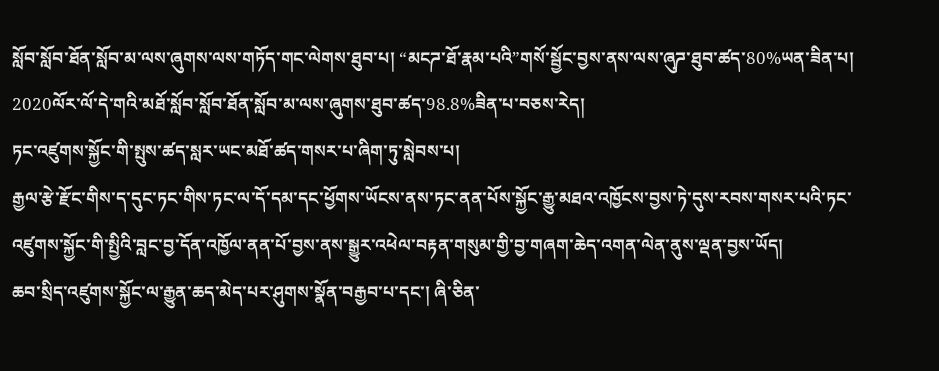སློབ་སློབ་ཐོན་སློབ་མ་ལས་ཞུགས་ལས་གཏོད་གང་ལེགས་ཐུབ་པ། “མངཌ་ཐོ་རྣམ་པའི”གསོ་སྦྱོང་བྱས་ནས་ལས་ཞུཌ་ཐུབ་ཚད་80%ཡན་ཟིན་པ། 2020ལོར་ལོ་དེ་གའི་མཐོ་སློབ་སློབ་ཐོན་སློབ་མ་ལས་ཞུགས་ཐུབ་ཚད་98.8%ཟིན་པ་བཅས་རེད།
ཏང་འཛུགས་སྐྱོང་གི་སྤུས་ཚད་སླར་ཡང་མཐོ་ཚད་གསར་པ་ཞིག་ཏུ་སླེབས་པ།
རྒྱལ་རྩེ་རྫོང་གིས་ད་དུང་ཏང་གིས་ཏང་ལ་དོ་དམ་དང་ཕྱོགས་ཡོངས་ནས་ཏང་ནན་པོས་སྐྱོང་རྒྱུ་མཐའ་འཁྱོངས་བྱས་ཏེ་དུས་རབས་གསར་པའི་ཏང་འཛུགས་སྐྱོང་གི་སྤྱིའི་བླང་བྱ་དོན་འཁྱོལ་ནན་པོ་བྱས་ནས་སྒྱུར་འཕེལ་བརྟན་གསུམ་གྱི་བྱ་གཞག་ཆེད་འགན་ལེན་ནུས་ལྡན་བྱས་ཡོད།
ཆབ་སྲིད་འཛུགས་སྐྱོང་ལ་རྒྱུན་ཆད་མེད་པར་ཤུགས་སྣོན་བརྒྱབ་པ་དང་། ཞི་ཅིན་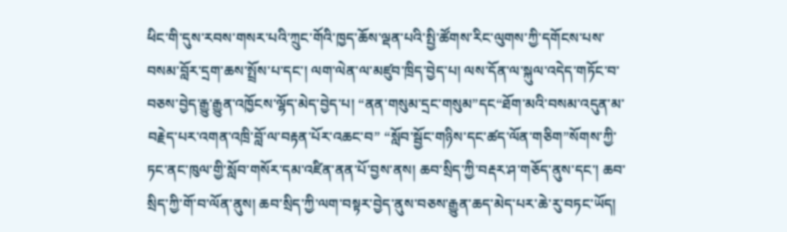ཕིང་གི་དུས་རབས་གསར་པའི་ཀྲུང་གོའི་ཁྱད་ཆོས་ལྡན་པའི་སྤྱི་ཚོགས་རིང་ལུགས་ཀྱི་དགོངས་པས་བསམ་བློར་དྲག་ཆས་སྤྲོས་པ་དང་། ལག་ལེན་ལ་མཛུབ་ཁྲིད་བྱེད་པ། ལས་དོན་ལ་སྐུལ་འདེད་གཏོང་བ་བཅས་བྱེད་རྒྱུ་རྒྱུན་འཁྱོངས་ལྷོད་མེད་བྱེད་པ། “ནན་གསུམ་དྲང་གསུམ”དང“ཐོག་མའི་བསམ་འདུན་མ་བརྗེད་པར་འགན་འཁྲི་བློ་ལ་བརྟན་པོར་འཆང་བ” “སློབ་སྦྱོང་གཉིས་དང་ཚད་ལོན་གཅིག”སོགས་ཀྱི་ཏང་ནང་ཁུལ་གྱི་སློབ་གསོར་དམ་འཛིན་ནན་པོ་བྱས་ནས། ཆབ་སྲིད་ཀྱི་བརྡར་ཤ་གཅོད་ནུས་དང་། ཆབ་སྲིད་ཀྱི་གོ་བ་ལོན་ནུས། ཆབ་སྲིད་ཀྱི་ལག་བསྟར་བྱེད་ནུས་བཅས་རྒྱུན་ཆད་མེད་པར་ཆེ་རུ་བཏང་ཡོད།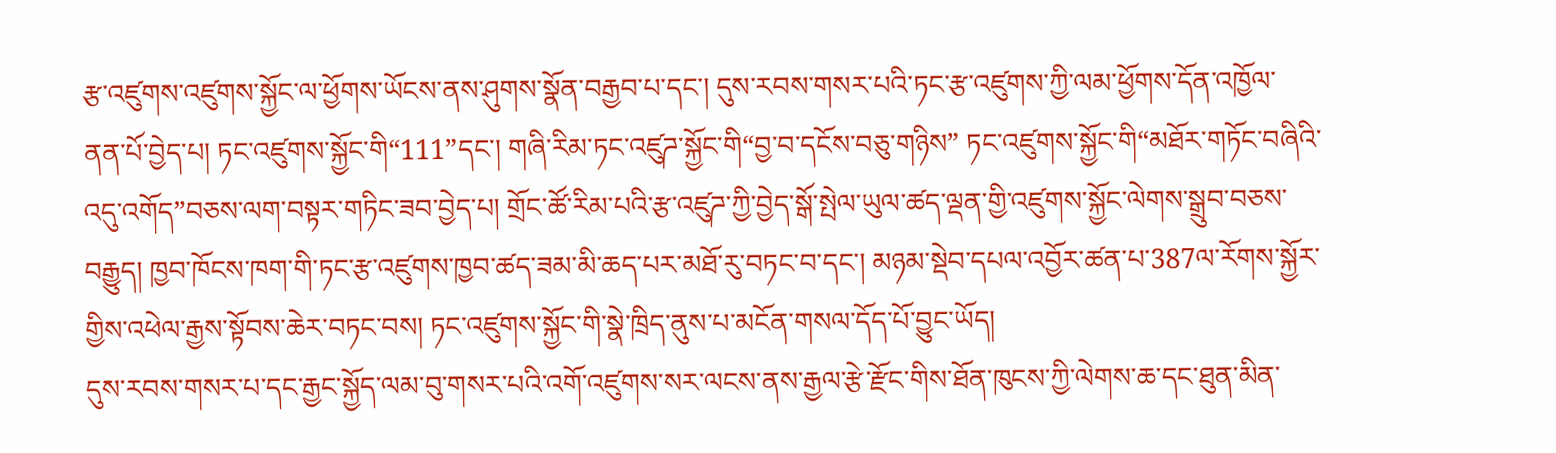རྩ་འཛུགས་འཛུགས་སྐྱོང་ལ་ཕྱོགས་ཡོངས་ནས་ཤུགས་སྣོན་བརྒྱབ་པ་དང་། དུས་རབས་གསར་པའི་ཏང་རྩ་འཛུགས་ཀྱི་ལམ་ཕྱོགས་དོན་འཁྱོལ་ནན་པོ་བྱེད་པ། ཏང་འཛུགས་སྐྱོང་གི“111”དང་། གཞི་རིམ་ཏང་འཛུཌ་སྐྱོང་གི“བྱ་བ་དངོས་བཅུ་གཉིས” ཏང་འཛུགས་སྐྱོང་གི“མཐོར་གཏོང་བཞིའི་འདུ་འགོད”བཅས་ལག་བསྟར་གཏིང་ཟབ་བྱེད་པ། གྲོང་ཚོ་རིམ་པའི་རྩ་འཛུཌ་ཀྱི་བྱེད་སྒོ་སྤེལ་ཡུལ་ཚད་ལྡན་གྱི་འཛུགས་སྐྱོང་ལེགས་སྒྲུབ་བཅས་བརྒྱུད། ཁྱབ་ཁོངས་ཁག་གི་ཏང་རྩ་འཛུགས་ཁྱབ་ཚད་ཟམ་མི་ཆད་པར་མཐོ་རུ་བཏང་བ་དང་། མཉམ་སྡེབ་དཔལ་འབྱོར་ཚན་པ་387ལ་རོགས་སྐྱོར་གྱིས་འཕེལ་རྒྱས་སྟོབས་ཆེར་བཏང་བས། ཏང་འཛུགས་སྐྱོང་གི་སྣེ་ཁྲིད་ནུས་པ་མངོན་གསལ་དོད་པོ་བྱུང་ཡོད།
དུས་རབས་གསར་པ་དང་རྒྱང་སྐྱོད་ལམ་བུ་གསར་པའི་འགོ་འཛུགས་སར་ལངས་ནས་རྒྱལ་རྩེ་རྫོང་གིས་ཐོན་ཁུངས་ཀྱི་ལེགས་ཆ་དང་ཐུན་མིན་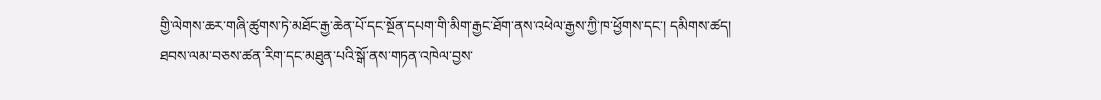གྱི་ལེགས་ཆར་གཞི་ཚུགས་ཏེ་མཐོང་རྒྱ་ཆེན་པོ་དང་སྔོན་དཔག་གི་མིག་རྒྱང་ཐོག་ནས་འཕེལ་རྒྱས་ཀྱི་ཁ་ཕྱོགས་དང་། དམིགས་ཚད། ཐབས་ལམ་བཅས་ཚན་རིག་དང་མཐུན་པའི་སྒོ་ནས་གཏན་འཁེལ་བྱས་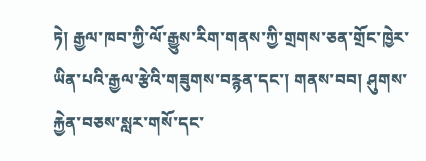ཏེ། རྒྱལ་ཁབ་ཀྱི་ལོ་རྒྱུས་རིག་གནས་ཀྱི་གྲགས་ཅན་གྲོང་ཁྱེར་ཡིན་པའི་རྒྱལ་རྩེའི་གཟུགས་བརྙན་དང་། གནས་བབ། ཤུགས་རྐྱེན་བཅས་སླར་གསོ་དང་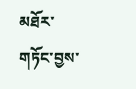མཐོར་གཏོང་བྱས་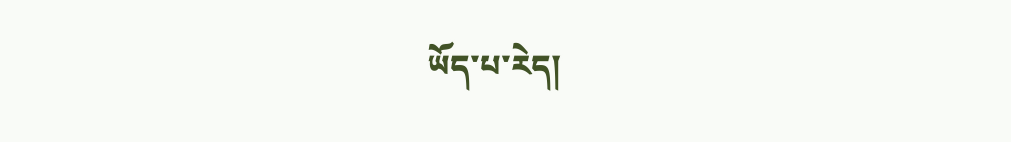ཡོད་པ་རེད།